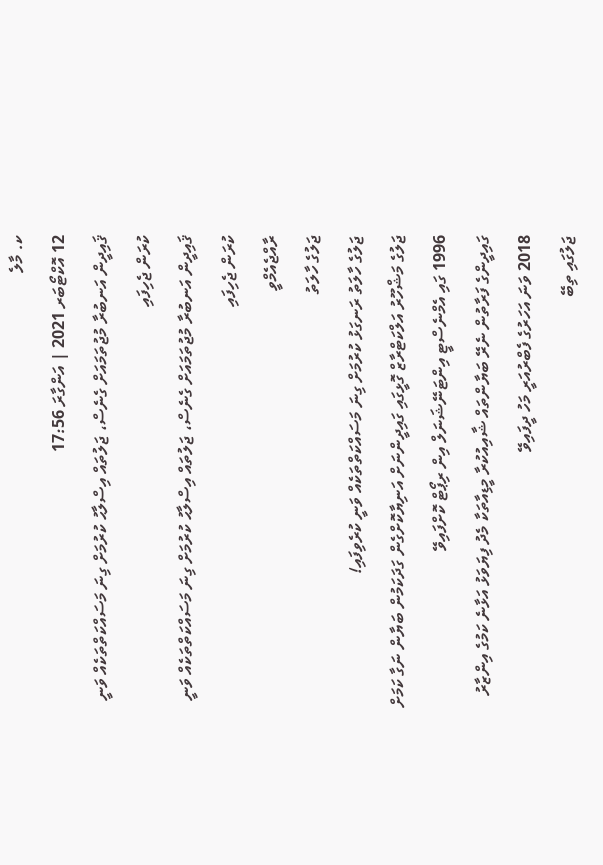ކ. މާލެ
12 އޮކްޓޯބަރ 2021 | އަންގާރަ 17:56
ޤައިދީން އަނބުރާ މުޖުތަމައަށް ގެނެސް، ޖަލުތައް އިސްލާޙު ކުރުމަށް ގިނަ މަސައްކަތްތަކެއް ވަނީ ކުރަން ޖެހިފައި
ޤައިދީން އަނބުރާ މުޖުތަމައަށް ގެނެސް، ޖަލުތައް އިސްލާޙު ކުރުމަށް ގިނަ މަސައްކަތްތަކެއް ވަނީ ކުރަން ޖެހިފައި
ރާއްޖެއެމްވީ
ޖަލުގެ ހާލަތު
ޖަލުގެ ހާލަތު ރަނގަޅު ކުރުމަށް ގިނަ މަސައްކަތްތަކެއް ވަނީ ކުރެވިފައި!
ޖަލުގެ މަޝްހޫރު އަލްކަޓްރާޒް ގޮޅީގައި ގައިދީންނަށް އަނިޔާކޮށްގެން ގަދަކަމުން ބަޔާން ނަގާ ކަމަށް 1996 ގައި އެމްނެސްޓީ އިންޓަނޭޝަނަލް އިން ރިޕޯޓް ކޮށްފައިވޭ
ގައިދީންގެ ފަރާތުން ނެރޭ ބަޔާންތައް ޝާއިއުކުރާ މީޑިއާތަކާ މެދު ފިޔަވަޅު އަޅާނެ ކަމުގެ އިންޒާރު 2018 ވަނަ އަހަރުގެ ފެބްރުއަރީ މަހު ދީފައިވޭ
ޖަލުގައި ތިބޭ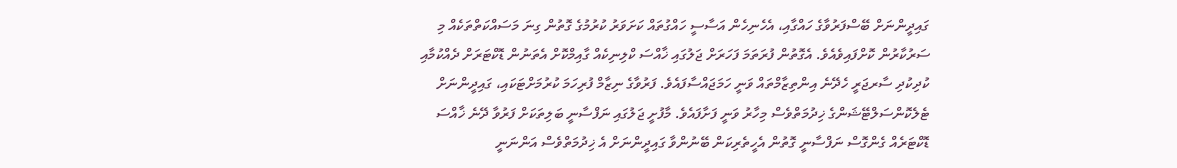ގައިދީންނަށް ބޭސްފަރުވާގެ ހައްގާއި، އެހެނިހެން އަސާސީ ހައްގުތައް ކަށަވަރު ކުރުމުގެ ގޮތުން ގިނަ މަސައްކަތްތަކެއް މި ސަރުކާރުން ކޮށްފައިވެއެވެ. އެގޮތުން ފުރަތަމަ ފަހަރަށް ޖަލުގައި ޚާއްސަ ކްލިނިކެއް ގާއިމްކޮށް އެތަނުން ޑޮކްޓަރަށް ދެއްކުމާއި ކުދިކުދި ސާރޖަރީ ހެދޭނެ އިންތިޒާމްތައް ވަނީ ހަމަޖައްސާފައެވެ. ފަރުވާގެ ނިޒާމް ފުރިހަމަ ކުރުމަށްޓަކައި، ގައިދީންނަށް ޓެލެކޮންސަލްޓޭޝަންގެ ޚިދުމަތްވެސް މިހާރު ވަނީ ފަށާފައެވެ. މާފުށީ ޖަލުގައި ނަފްސާނީ ބަލިތަކަށް ފަރުވާ ދޭނެ ޚާއްސަ ޑޮކްޓަރެއް ގެންގޮސް ނަފްސާނީ ގޮތުން އެހީތެރިކަން ބޭނުންވާ ގައިދީންނަށް އެ ޚިދުމަތްވެސް އަންނަނީ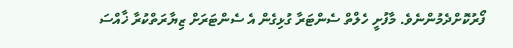ފޯރުކޮށްދެމުންނެވެ. މާފުށީ ހެލްތް ސެންޓަރާ ގުޅިގެން އެ ސެންޓަރަށް ޒިޔާރަތްކުރާ ޚާއްސަ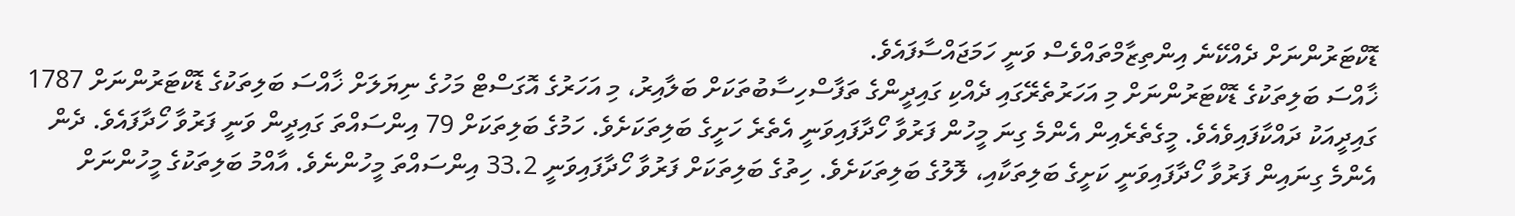ޑޮކްޓަރުންނަށް ދެއްކޭނެ އިންތިޒާމްތައްވެސް ވަނީ ހަމަޖައްސާފައެވެ.
ޚާއްސަ ބަލިތަކުގެ ޑޮކްޓަރުންނަށް މި އަހަރުތެރޭގައި ދެއްކި ގައިދީންގެ ތަފާސްހިސާބުތަކަށް ބަލާއިރު، މި އަހަރުގެ އޮގަސްޓް މަހުގެ ނިޔަލަށް ޚާއްސަ ބަލިތަކުގެ ޑޮކްޓަރުންނަށް 1787 ގައިދީއަކު ދައްކާފައިވެއެވެ. މީގެތެރެއިން އެންމެ ގިނަ މީހުން ފަރުވާ ހޯދާފައިވަނީ އެތެރެ ހަށީގެ ބަލިތަކަށެވެ. ހަމުގެ ބަލިތަކަށް 79 އިންސައްތަ ގައިދީން ވަނީ ފަރުވާ ހޯދާފައެވެ. ދެން އެންމެ ގިނައިން ފަރުވާ ހޯދާފައިވަނީ ކަށީގެ ބަލިތަކާއި، ލޮލުގެ ބަލިތަކަށެވެ. ހިތުގެ ބަލިތަކަށް ފަރުވާ ހޯދާފައިވަނީ 33.2 އިންސައްތަ މީހުންނެވެ. އާއްމު ބަލިތަކުގެ މީހުންނަށް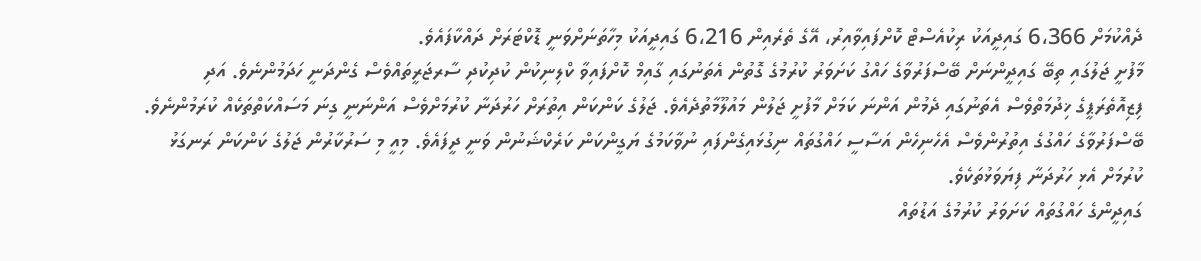ދެއްކުމަށް 6،366 ގައިދީއަކު ރިކުއެސްޓް ކޮށްފައިވާއިރު، އޭގެ ތެރެއިން 6،216 ގައިދީއަކު މިހާތަނަށްވަނީ ޑޮކްޓަރަށް ދައްކާފައެވެ.
މާފުށީ ޖަލުގައި ތިބޭ ގައިދީންނަށް ބޭސްފަރުވާގެ ހައްގު ކަށަވަރު ކުރުމުގެ ގޮތުން އެތަނުގައި ގާއިމް ކޮށްފައިވާ ކްލިނިކުން ކުދިކުދި ސާރޖަރީތައްވެސް ގެންދަނީ ހަދަމުންނެވެ. އަދި ފިޒިއޮތެރަޕީގެ ޚިދުމަތްވެސް އެތަނުގައި ދެމުން އަންނަ ކަމަށް މާފުށީ ޖަލުން މައުލޫމާތުދެއެވެ. ޖަލުގެ ކަންކަން އިތުރަށް ހަރުދަނާ ކުރުމަށްވެސް އަންނަނީ ގިނަ މަސައްކަތްތަކެއް ކުރަމުންނެވެ. ބޭސްފަރުވާގެ ހައްގުގެ އިތުރުންވެސް އެހެނިހެން އަސާސީ ހައްގުތައް ނިގުޅައިގެންފައި ނުވާކަމުގެ ޔަގީންކަން ކަރެކްޝަނުން ވަނީ ދީފައެވެ. މިއީ މި ސަރުކާރުން ޖަލުގެ ކަންކަން ރަނގަޅު ކުރުމަށް އެޅި ހަރުދަނާ ފިޔަވަޅުތަކެވެ.
ގައިދީންގެ ހައްގުތައް ކަށަވަރު ކުރުމުގެ އަޑުތައް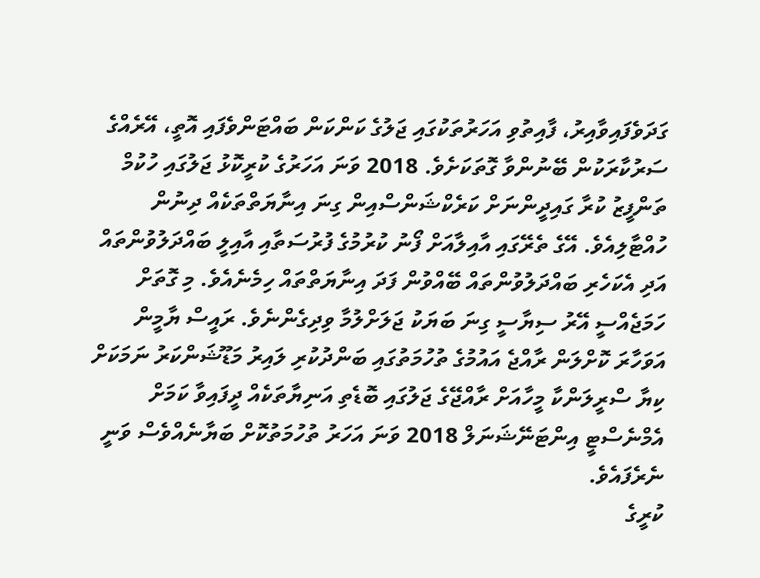ގަދަވެފައިވާއިރު، ފާއިތުވި އަހަރުތަކުގައި ޖަލުގެ ކަންކަން ބައްޓަންވެފައި އޮތީ، އޭރެއްގެ ސަރުކާރަކުން ބޭނުންވާ ގޮތަކަށެވެ. 2018 ވަނަ އަހަރުގެ ކުރީކޮޅު ޖަލުގައި ހުކުމް ތަންފީޒު ކުރާ ގައިދީންނަށް ކަރެކްޝަންސްއިން ގިނަ އިނާޔަތްތަކެއް ދިނުން ހުއްޓާލިއެވެ. އޭގެ ތެރޭގައި އާއިލާއަށް ފޯނު ކުރުމުގެ ފުރުސަތާއި އާއިލީ ބައްދަލުވުންތައް އަދި އެކަހެރި ބައްދަލުވުންތައް ބޭއްވުން ފަދަ އިނާޔަތްތައް ހިމެނެއެވެ. މި ގޮތަށް ހަމަޖެއްސީ އޭރު ސިޔާސީ ގިނަ ބަޔަކު ޖަލަށްލުމާ ވިދިގެންނެވެ. ރައީސް ޔާމީން އަވަހާރަ ކޮށްލަން ރާއްޖެ އައުމުގެ ތުހުމަތުގައި ބަންދުކުރި ލައިރު މަޑޫޝަންކަރު ނަމަކަށް ކިޔާ ސްރީލަންކާ މީހާއަށް ރާއްޖޭގެ ޖަލުގައި ބޮޑެތި އަނިޔާތަކެއް ދީފައިވާ ކަމަށް އެމްނެސްޓީ އިންޓަނޭޝަނަލް 2018 ވަނަ އަހަރު ތުހުމަތުކޮށް ބަޔާނެއްވެސް ވަނީ ނެރެފައެވެ.
ކުރީގެ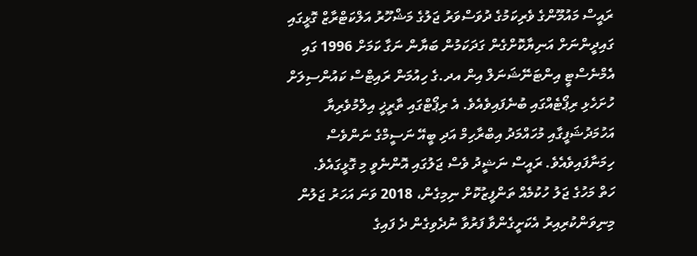ރައީސް މައުމޫންގެ ވެރިކަމުގެ ދުވަސްވަރު ޖަލުގެ މަޝްހޫރު އަލްކަޓްރާޒް ގޮޅީގައި ގައިދީންނަށް އަނިޔާކޮށްގެން ގަދަކަމުން ބަޔާން ނަގާ ކަމަށް 1996 ގައި އެމްނެސްޓީ އިންޓަނޭޝަނަލް އިން އދ.ގެ ހިއުމަން ރައިޓްސް ކައުންސިލަށް ހުށަހެޅި ރިޕޯޓެއްގައި ބުނެފައިވެއެވެ. އެ ރިޕޯޓްގައި ތާރީޚީ އިލްމުވެރިޔާ އަހުމަދުޝަފީގާއި މުހައްމަދު އިބްރާހިމް އަދި ބީއޭ ނަސީމްގެ ނަންވެސް ހިމަނާފައިވެއެވެ. ރައީސް ނަޝީދު ވެސް ޖަލުގައި އޮންނެވީ މި ގޮޅީގައެވެ.
ހަތް މަހުގެ ޖަލު ހުކުމެއް ތަންފީޒުކޮށް ނިމިގެން، 2018 ވަނަ އަހަރު ޖަލުން މިނިވަންކުރިއިރު އެކަށީގެންވާ ފަރުވާ ނުދެވިގެން ދެ ފައިގެ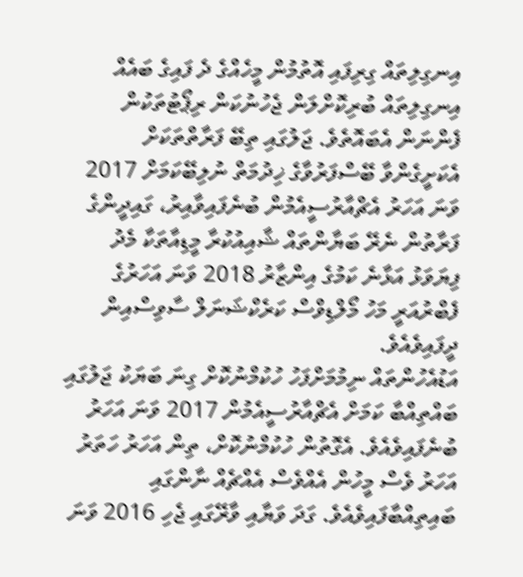އިނގިލިތައް ގިރިފައި އޮތުމުން މީހެއްގެ ދެ ފައިގެ ބައެއް އިނގިލިތައް ބުރިކޮށްލަން ޖެހުނުކަން ރިޕޯޓުތަކުން ފެންނަން އެބައޮތެވެ. ޖަލުގައި ތިބޭ ފަރާތްތަކަށް އެކަށީގެންވާ ބޭސްފަރުވާގެ ޚިދުމަތް ނުލިބޭކަމަށް 2017 ވަނަ އަހަރު އެޗްއާރުސީއެމުން ބުނެފައިވާއިރު، ގައިދީންގެ ފަރާތުން ނެރޭ ބަޔާންތައް ޝާއިއުކުރާ މީޑިއާތަކާ މެދު ފިޔަވަޅު އަޅާނެ ކަމުގެ އިންޒާރު 2018 ވަނަ އަހަރުގެ ފެބްރުއަރީ މަހު މޯލްޑިވްސް ކަރެކްޝަނަލް ސާވިސްއިން ދީފައިވެއެވެ.
އަޑުއެހުންތައް ނިމުމަށްފަހު ހުކުމްނުކޮށް ގިނަ ބަޔަކު ޖަލުގައި ބައްތިއްބާ ކަމަށް އެޗްއާރުސީއެމުން 2017 ވަނަ އަހަރު ބުނެފައިވެއެވެ. އެގޮތުން ހުކުމްނުކޮށް، ތިން އަހަރު ހަތަރު އަހަރު ވެސް މީހުން އެއްވެސް އެއްޗެއް ނާންގައި ބައިތިއްބާފައިވެއެވެ. ގަދަ ވަޔާއި ވާރޭގައި ޖެހި 2016 ވަނަ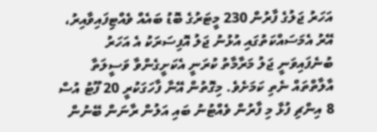އަހަރު ޖަލުގެ ފާރުން 230 މީޓަރުގެ ބޮޑު ބައެއް ވެއްޓިފައިވާއިރު، އޭރު އެމަސައްކަތުގައި އުޅުނު ޖަލު އޮފިސަރަކު އެ އަހަރު ބުނެފައިވަނީ ޖަލު މަރާމާތު ކުރަނީ އެކަށީގެންވާ ވަސީލަތާ އާލާތްތައް ނެތި ކަމަށެވެ. މިގޮތުން އޭނާ ފާހަގަކުރީ 20 ފޫޓު އުސް 8 އިންޗި ފުޅާ މި ފާރުން ވެއްޓުނު ބައި އަލުން ރާނަން ބޭނުން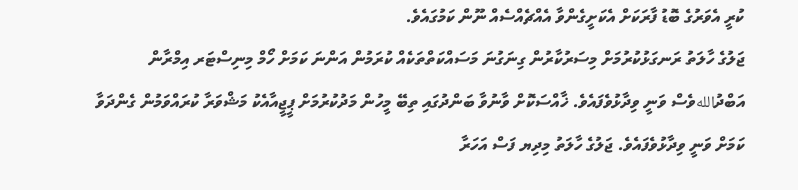ކުރީ އެވަރުގެ ބޮޑު ފާރަކަށް އެކަށީގެންވާ އެއްޗެއްސެއް ނޫން ކަމުގައެވެ.
ޖަލުގެ ހާލަތު ރަނގަޅުކުރުމަށް މިސަރުކާރުން ގިނަގުނަ މަސައްކަތްތަކެއް ކުރަމުން އަންނަ ކަމަށް ހޯމް މިނިސްޓަރ އިމްރާން އަބްދުاللهވެސް ވަނީ ވިދާޅުވެފައެވެ. ޚާއްސަކޮށް ވާނުވާ ބަންދުގައި ތިބޭ މީހުން މަދުކުރުމަށް ޕީޖީއާއެކު މަޝްވަރާ ކުރައްވަމުން ގެންދަވާ ކަމަށް ވަނީ ވިދާޅުވެފައެވެ. ޖަލުގެ ހާލަތު މިދިޔ ފަސް އަހަރާ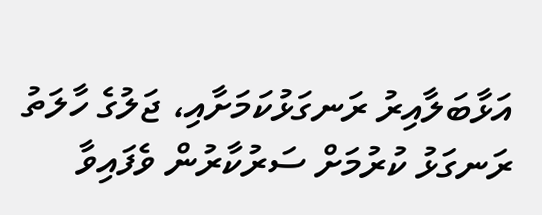އަޅާބަލާއިރު ރަނގަޅުކަމަށާއި، ޖަލުގެ ހާލަތު ރަނގަޅު ކުރުމަށް ސަރުކާރުން ވެފައިވާ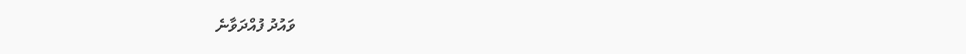ވައުދު ފުއްދަވާނެ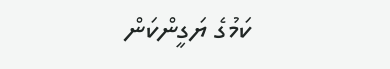ކަމުގެ ޔަގީންކަން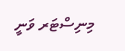މިނިސްޓަރ ވަނީ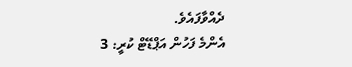ދެއްވާފައެވެ.
އެންމެ ފަހުން އަޕްޑޭޓް ކުރީ: 3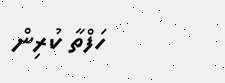ހަފްތާ ކުރިން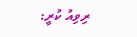ރިވިއު ކުރީ: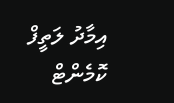އިމާދު ލަތީފް
ކޮމެންޓް